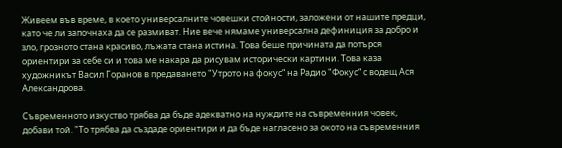Живеем във време, в което универсалните човешки стойности, заложени от нашите предци, като че ли започнаха да се размиват. Ние вече нямаме универсална дефиниция за добро и зло, грозното стана красиво, лъжата стана истина. Това беше причината да потърся ориентири за себе си и това ме накара да рисувам исторически картини. Това каза художникът Васил Горанов в предаването "Утрото на фокус“ на Радио "Фокус“ с водещ Ася Александрова.

Съвременното изкуство трябва да бъде адекватно на нуждите на съвременния човек, добави той. "То трябва да създаде ориентири и да бъде нагласено за окото на съвременния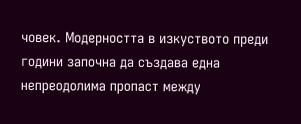човек. Модерността в изкуството преди години започна да създава една непреодолима пропаст между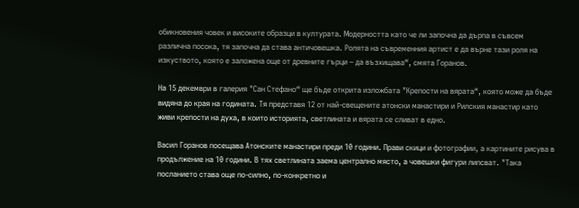обикновения човек и високите образци в културата. Модерността като че ли започна да дърпа в съвсем различна посока, тя започна да става античовешка. Ролята на съвременния артист е да върне тази роля на изкуството, която е заложена още от древните гърци – да възхищава“, смята Горанов.

На 15 декември в галерия "Сан Стефано“ ще бъде открита изложбата "Крепости на вярата“, която може да бъде видяна до края на годината. Тя представя 12 от най-свещените атонски манастири и Рилския манастир като живи крепости на духа, в които историята, светлината и вярата се сливат в едно.

Васил Горанов посещава Атонските манастири преди 10 години. Прави скици и фотографии, а картините рисува в продължение на 10 години. В тях светлината заема централно място, а човешки фигури липсват. "Така посланието става още по-силно, по-конкретно и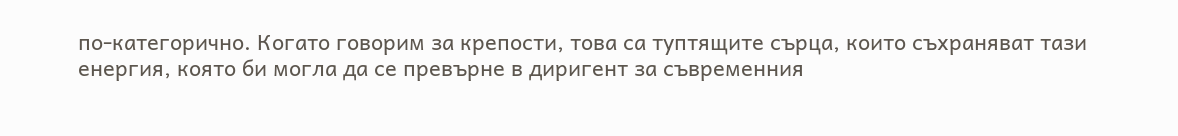по-категорично. Когато говорим за крепости, това са туптящите сърца, които съхраняват тази енергия, която би могла да се превърне в диригент за съвременния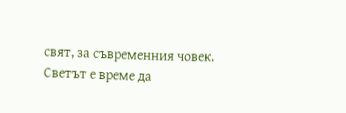свят, за съвременния човек. Светът е време да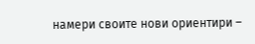намери своите нови ориентири –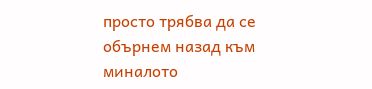просто трябва да се обърнем назад към миналото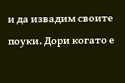и да извадим своите поуки. Дори когато е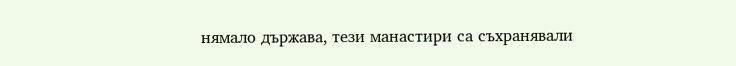нямало държава, тези манастири са съхранявали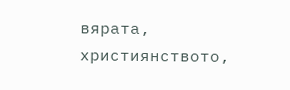вярата, християнството,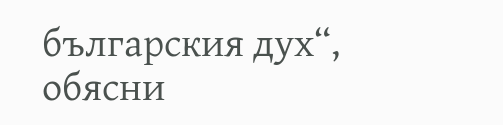българския дух“, обясни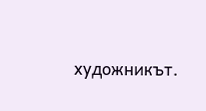художникът.